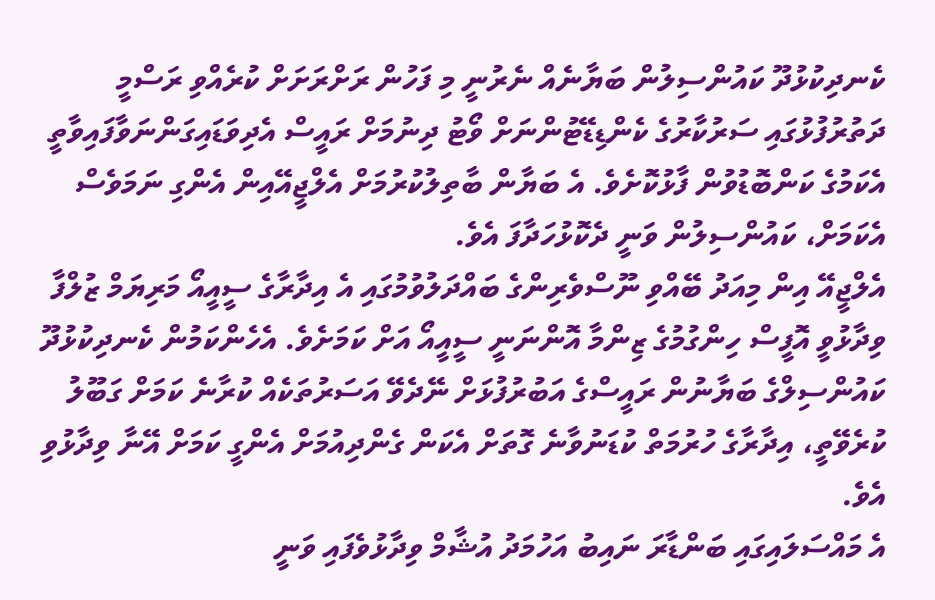ކެނދިކުޅުދޫ ކައުންސިލުން ބަޔާނެއް ނެރުނީ މި ފަހުން ރަށްރަށަށް ކުރެއްވި ރަސްމީ ދަތުރުފުޅުގައި ސަރުކާރުގެ ކެންޑިޑޭޓުންނަށް ވޯޓު ދިނުމަށް ރައީސް އެދިވަޑައިގަންނަވާފައިވާތީ އެކަމުގެ ކަންބޮޑުވުން ފާޅުކޮށެވެ. އެ ބަޔާން ބާތިލުކުރުމަށް އެލްޖީއޭއިން އެންގި ނަމަވެސް އެކަމަށް، ކައުންސިލުން ވަނީ ދެކޮޅުހަދާފަ އެވެ.
އެލްޖީއޭ އިން މިއަދު ބޭއްވި ނޫސްވެރިންގެ ބައްދަލުވުމުގައި އެ އިދާރާގެ ސީއީއޯ މަރިޔަމް ޒުލްފާ ވިދާޅުވީ އޮފީސް ހިންގުމުގެ ޒިންމާ އޮންނަނީ ސީއީއޯ އަށް ކަމަށެވެ. އެހެންކަމުން ކެނދިކުޅުދޫ ކައުންސިލްގެ ބަޔާނުން ރައީސްގެ އަބުރުފުޅަށް ނޭދެވޭ އަސަރުތަކެއް ކުރާނެ ކަމަށް ގަބޫލު ކުރެވޭތީ، އިދާރާގެ ހުރުމަތް ކުޑަނުވާނެ ގޮތަށް އެކަން ގެންދިއުމަށް އެންގީ ކަމަށް އޭނާ ވިދާޅުވި އެވެ.
އެ މައްސަލައިގައި ބަންޑާރަ ނައިބު އަހުމަދު އުޝާމް ވިދާޅުވެފައި ވަނީ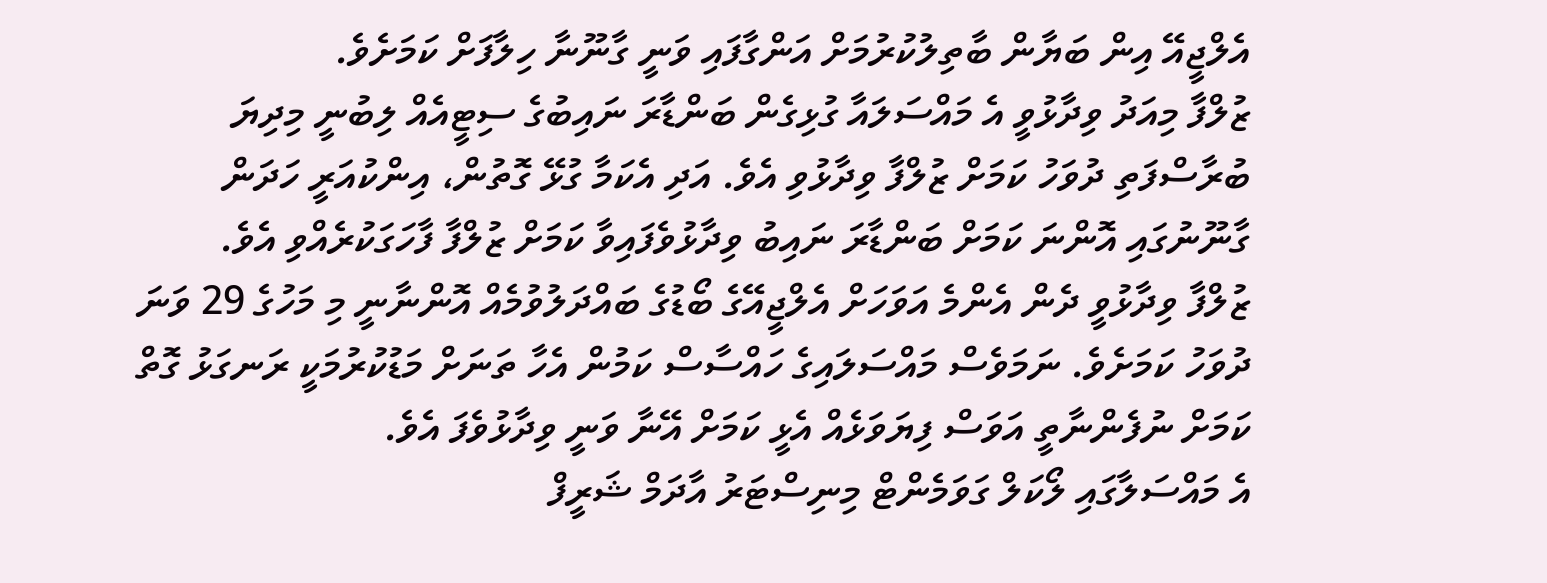އެލްޖީއޭ އިން ބަޔާން ބާތިލުކުރުމަށް އަންގާފައި ވަނީ ގާނޫނާ ހިލާފަށް ކަމަށެވެ.
ޒުލްފާ މިއަދު ވިދާޅުވީ އެ މައްސަލައާ ގުޅިގެން ބަންޑާރަ ނައިބުގެ ސިޓީއެއް ލިބުނީ މިދިޔަ ބުރާސްފަތި ދުވަހު ކަމަށް ޒުލްފާ ވިދާޅުވި އެވެ. އަދި އެކަމާ ގުޅޭ ގޮތުން، އިންކުއަރީ ހަދަން ގާނޫނުގައި އޮންނަ ކަމަށް ބަންޑާރަ ނައިބު ވިދާޅުވެފައިވާ ކަމަށް ޒުލްފާ ފާހަގަކުރެއްވި އެވެ.
ޒުލްފާ ވިދާޅުވީ ދެން އެންމެ އަވަހަށް އެލްޖީއޭގެ ބޯޑުގެ ބައްދަލުވުމެއް އޮންނާނީ މި މަހުގެ 29 ވަނަ ދުވަހު ކަމަށެވެ. ނަމަވެސް މައްސަލައިގެ ހައްސާސް ކަމުން އެހާ ތަނަށް މަޑުކުރުމަކީ ރަނގަޅު ގޮތް ކަމަށް ނުފެންނާތީ އަވަސް ފިޔަވަޅެއް އެޅީ ކަމަށް އޭނާ ވަނީ ވިދާޅުވެފަ އެވެ.
އެ މައްސަލާގައި ލޯކަލް ގަވަމެންޓް މިނިސްޓަރު އާދަމް ޝަރީފް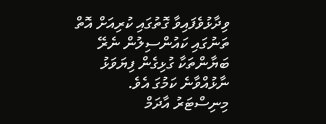ވިދާޅުވެފައިވާ ގޮތުގައި ކުރިއަށް އޮތް ތަނުގައި ކައުންސިލުން ނެރޭ ބަޔާންތަކާ ގުޅިގެން ފިޔަވަޅު ނާޅުއްވާނެ ކަމުގަ އެވެ.
މިނިސްޓަރު އާދަމް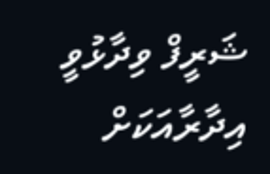ޝަރީފް ވިދާޅުވީ އިދާރާއަކަށް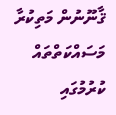ޤާނޫނުން މަތިކުރާ މަސައްކަތްތައް ކުރުމުގައި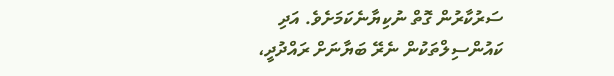ސަރުކާރުން ގޮތް ނުކިޔާނެކަމަށެވެ. އަދި ކައުންސިލްތަކުން ނެރޭ ބަޔާނަށް ރައްދުދީ،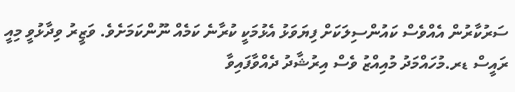ސަރުކާރުން އެއްވެސް ކައުންސިލަކަށް ފިޔަވަޅު އެޅުމަކީ ކުރާނެ ކަމެއް ނޫންކަމަށެވެ. ވަޒީރު ވިދާޅުވީ މިއީ ރައީސް ޑރ.މުހައްމަދު މުއިއްޒު ވެސް އިރުޝާދު ދެއްވާފައިވާ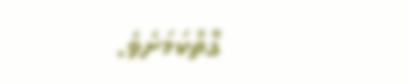ގޮތްކަމަށެވެ.